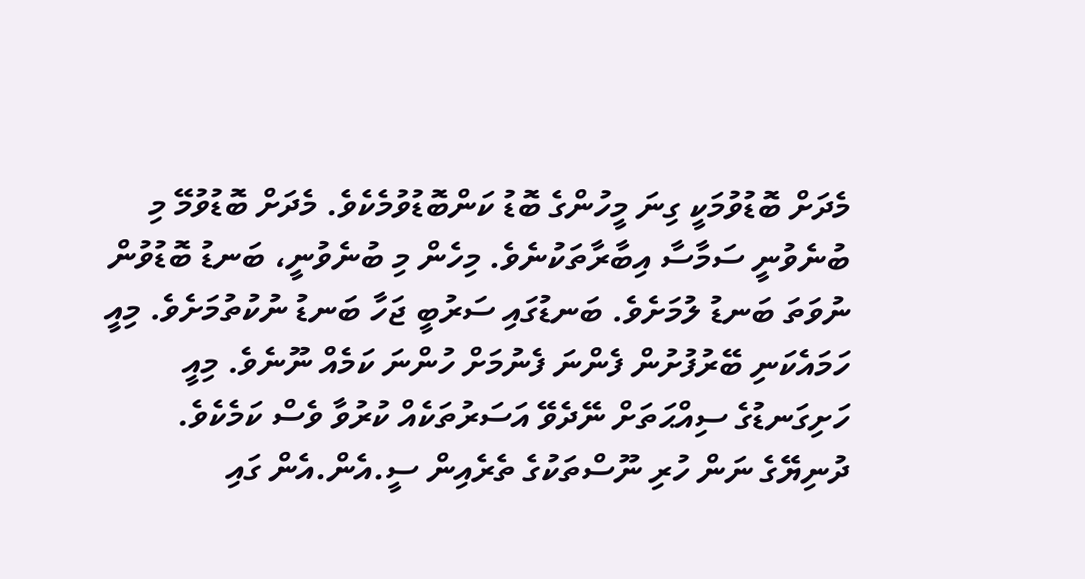މެދަށް ބޮޑުވުމަކީ ގިނަ މީހުންގެ ބޮޑު ކަންބޮޑުވުމެކެވެ. މެދަށް ބޮޑުވުމޭ މި ބުނެވުނީ ސަމާސާ އިބާރާތަކުނެވެ. މިހެން މި ބުނެވުނީ، ބަނޑު ބޮޑުވުން ނުވަތަ ބަނޑު ލުމަށެވެ. ބަނޑުގައި ސަރުބީ ޖަހާ ބަނޑު ނުކުތުމަށެވެ. މިއީ ހަމައެކަނި ބޭރުފުށުން ފެންނަ ފެނުމަށް ހުންނަ ކަމެއް ނޫނެވެ. މިއީ ހަށިގަނޑުގެ ސިއްޙަތަށް ނޭދެވޭ އަސަރުތަކެއް ކުރުވާ ވެސް ކަމެކެވެ.
ދުނިޔޭގެ ނަން ހުރި ނޫސްތަކުގެ ތެރެއިން ސީ.އެން.އެން ގައި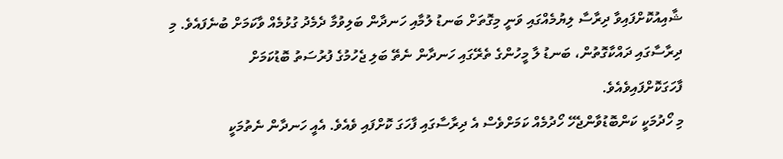ޝާއިއުކޮށްފައިވާ ދިރާސާ ލިޔުމެއްގައި ވަނީ މިގޮތަށް ބަނޑު ލުމާއި ހަނދާން ބަލިވުމާ ދެމެދު ގުޅުމެއް ވާކަމަށް ބުނެފައެވެ. މި ދިރާސާގައި ދައްކާގޮތުން، ބަނޑު ލާ މީހުންގެ ތެރޭގައި ހަނދާން ނެތޭ ބަލި ޖެހުމުގެ ފުރުސަތު ބޮޑުކަމަށް ފާހަގަކޮށްފައިވެއެވެ.
މި ހޯދުމަކީ ކަންބޮޑުވާންޖެހޭ ހޯދުމެއް ކަމަށްވެސް އެ ދިރާސާގައި ފާހަގަ ކޮށްފައި ވެއެވެ. އެއީ ހަނދާން ނެތުމަކީ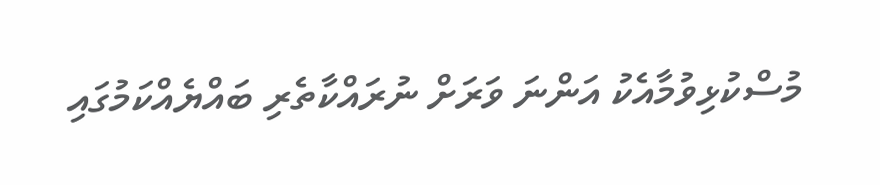މުސްކުޅިވުމާއެކު އަންނަ ވަރަށް ނުރައްކާތެރި ބައްޔެއްކަމުގައި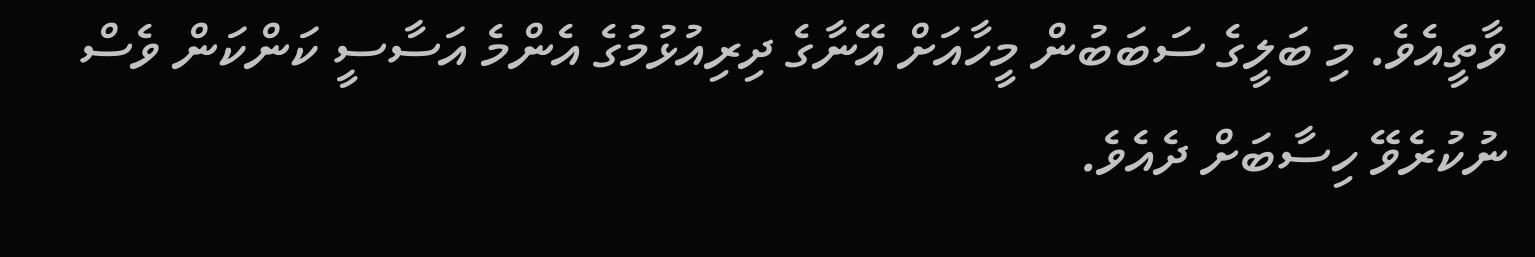ވާތީއެވެ. މި ބަލީގެ ސަބަބުން މީހާއަށް އޭނާގެ ދިރިއުޅުމުގެ އެންމެ އަސާސީ ކަންކަން ވެސް ނުކުރެވޭ ހިސާބަށް ދެއެވެ.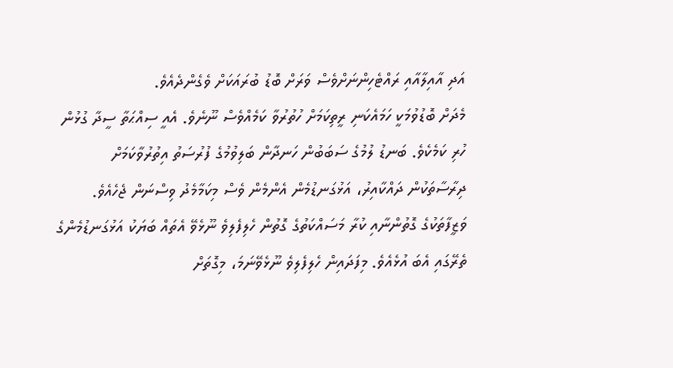އަދި އާއިލާއާއި ރައްޓެހިންނަށްވެސް ވަރަށް ބޮޑު ބުރައަކަށް ވެގެންދެއެވެ.
މެދަށް ބޮޑުވުމަކީ ހަމައެކަނި ރީތިކަމަށް ހުތުރުވާ ކަމެއްވެސް ނޫނެވެ. އެއީ ސިއްޙަތާ ސީދާ ގުޅުން ހުރި ކަމެކެވެ. ބަނޑު ލުމުގެ ސަބަބުން ހަނދާން ބަލިވުމުގެ ފުރުސަތު އިތުރުވާކަމަށް ދިރާސާތަކުން ދައްކާއިރު، އަޅުގަނޑުމެން އެންމެން ވެސް މިކަމާމެދު ވިސްނަން ޖެހެއެވެ.
ވަޒީފާތަކުގެ ގޮތުންނާއި ކުރާ މަސައްކަތުގެ ގޮތުން ހެލިފެލިވެ ނޫޅެވޭ އެތައް ބަޔަކު އަޅުގަނޑުމެންގެ ތެރޭގައި އެބަ އުޅެއެވެ. މިފަދައިން ހެލިފެލިވެ ނޫޅެވޭނަމަ، މިގޮތަށް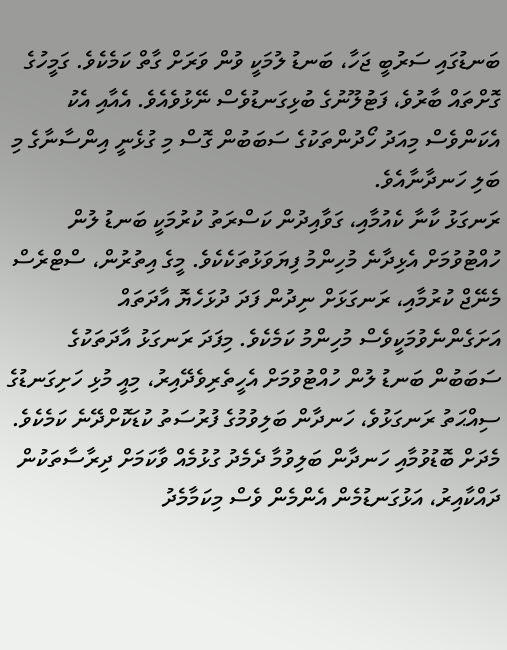ބަނޑުގައި ސަރުބީ ޖަހާ، ބަނޑު ލުމަކީ ވުން ވަރަށް ގާތް ކަމެކެވެ. ގަމީހުގެ ގޮށްތައް ބާރުވެ، ފަޓުލޫނުގެ ބުޅިގަނޑުވެސް ނޭޅުވެއެވެ. އެއާއި އެކު އެކަންވެސް މިއަދު ހޯދުންތަކުގެ ސަބަބުން ގޮސް މި ގުޅެނީ އިންސާނާގެ މި ބަލި ހަނދާނާއެވެ.
ރަނގަޅު ކާނާ ކެއުމާއި، ގަވާއިދުން ކަސްރަތު ކުރުމަކީ ބަނޑު ލުން ހުއްޓުވުމަށް އެޅިދާނެ މުހިންމު ފިޔަވަޅުތަކެކެވެ. މީގެ އިތުރުން، ސްޓްރެސް މެނޭޖް ކުރުމާއި، ރަނގަޅަށް ނިދުން ފަދަ ދުޅަހެޔޮ އާދަތައް އަށަގެންނެވުމަކީވެސް މުހިންމު ކަމެކެވެ. މިފަދަ ރަނގަޅު އާދަތަކުގެ ސަބަބުން ބަނޑު ލުން ހުއްޓުވުމަށް އެހީތެރިވެދޭއިރު، މިއީ މުޅި ހަށިގަނޑުގެ ސިއްޙަތު ރަނގަޅުވެ، ހަނދާން ބަލިވުމުގެ ފުރުސަތު ކުޑަކޮށްދޭނެ ކަމެކެވެ.
މެދަށް ބޮޑުވުމާއި ހަނދާން ބަލިވުމާ ދެމެދު ގުޅުމެއް ވާކަމަށް ދިރާސާތަކުން ދައްކާއިރު، އަޅުގަނޑުމެން އެންމެން ވެސް މިކަމާމެދު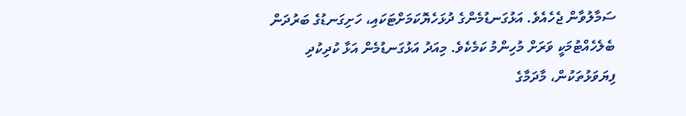ސަމާލުވާން ޖެހެއެވެ. އަޅުގަނޑުމެންގެ ދުޅަހެޔޮކަމަށްޓަކައި، ހަށިގަނޑުގެ ބަރުދަން ބެލެހެއްޓުމަކީ ވަރަށް މުހިންމު ކަމެކެވެ. މިއަދު އަޅުގަނޑުމެން އަޅާ ކުދިކުދި ފިޔަވަޅުތަކުން، މާދަމާގެ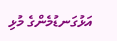އަޅުގަނޑުމެންގެ މުޅި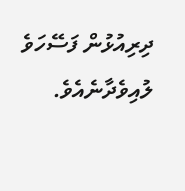ދިރިއުޅުން ފަސޭހަވެ ލުއިވެދާނެއެވެ.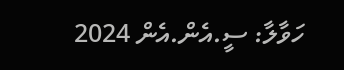ހަވާލާ: ސީ.އެން.އެން 2024